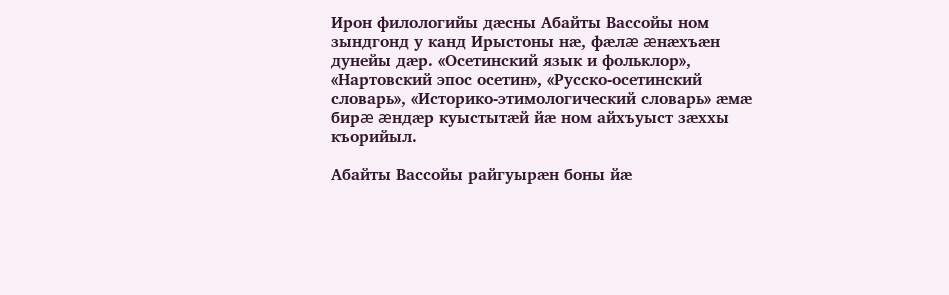Ирон филологийы дæсны Абайты Вассойы ном зындгонд у канд Ирыстоны нæ, фæлæ æнæхъæн дунейы дæр. «Осетинский язык и фольклор», «Нартовский эпос осетин», «Русско-осетинский словарь», «Историко-этимологический словарь» æмæ бирæ æндæр куыстытæй йæ ном айхъуыст зæххы къорийыл.

Абайты Вассойы райгуырæн боны йæ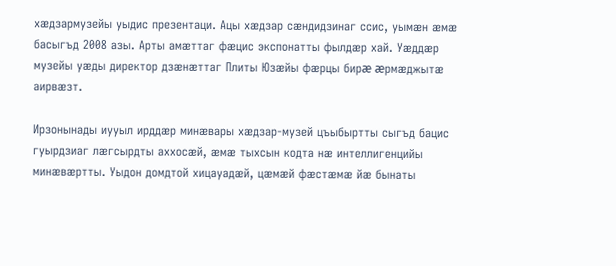хæдзармузейы уыдис презентаци. Ацы хæдзар сæндидзинаг ссис, уымæн æмæ басыгъд 2008 азы. Арты амæттаг фæцис экспонатты фылдæр хай. Уæддæр музейы уæды директор дзæнæттаг Плиты Юзæйы фæрцы бирæ æрмæджытæ аирвæзт.

Ирзонынады иууыл ирддæр минæвары хæдзар-музей цъыбыртты сыгъд бацис гуырдзиаг лæгсырдты аххосæй, æмæ тыхсын кодта нæ интеллигенцийы минæвæртты. Уыдон домдтой хицауадæй, цæмæй фæстæмæ йæ бынаты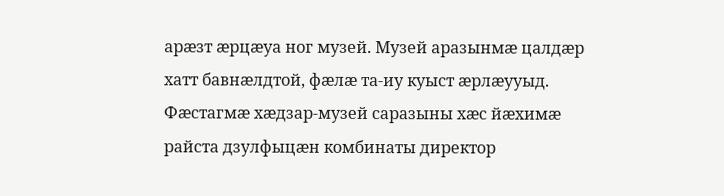арæзт æрцæуа ног музей. Музей аразынмæ цалдæр хатт бавнæлдтой, фæлæ та-иу куыст æрлæууыд. Фæстагмæ хæдзар-музей саразыны хæс йæхимæ райста дзулфыцæн комбинаты директор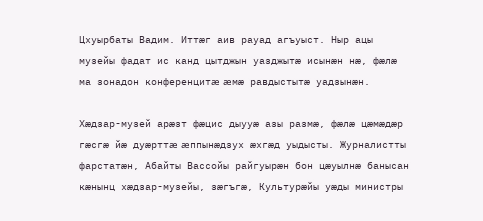Цхуырбаты Вадим. Иттæг аив рауад агъуыст. Ныр ацы музейы фадат ис канд цытджын уазджытæ исынæн нæ, фæлæ ма зонадон конференцитæ æмæ равдыстытæ уадзынæн.

Хæдзар-музей арæзт фæцис дыууæ азы размæ, фæлæ цæмæдæр гæсгæ йæ дуæрттæ æппынæдзух æхгæд уыдысты. Журналистты фарстатæн, Абайты Вассойы райгуырæн бон цæуылнæ банысан кæнынц хæдзар-музейы, зæгъгæ, Культурæйы уæды министры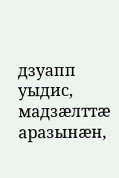дзуапп уыдис, мадзæлттæ аразынæн,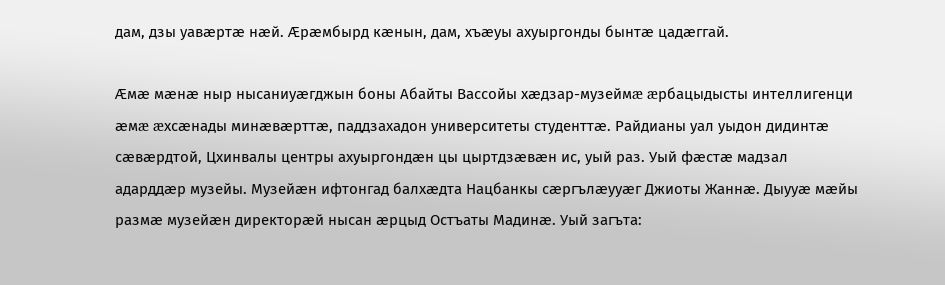дам, дзы уавæртæ нæй. Æрæмбырд кæнын, дам, хъæуы ахуыргонды бынтæ цадæггай.

Æмæ мæнæ ныр нысаниуæгджын боны Абайты Вассойы хæдзар-музеймæ æрбацыдысты интеллигенци æмæ æхсæнады минæвæрттæ, паддзахадон университеты студенттæ. Райдианы уал уыдон дидинтæ сæвæрдтой, Цхинвалы центры ахуыргондæн цы цыртдзæвæн ис, уый раз. Уый фæстæ мадзал адарддæр музейы. Музейæн ифтонгад балхæдта Нацбанкы сæргълæууæг Джиоты Жаннæ. Дыууæ мæйы размæ музейæн директорæй нысан æрцыд Остъаты Мадинæ. Уый загъта: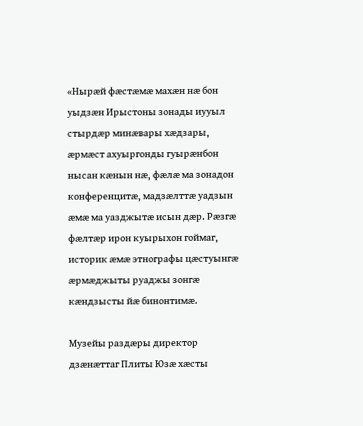«Нырæй фæстæмæ махæн нæ бон уыдзæн Ирыстоны зонады иууыл стырдæр минæвары хæдзары, æрмæст ахуыргонды гуырæнбон нысан кæнын нæ, фæлæ ма зонадон конференцитæ, мадзæлттæ уадзын æмæ ма уазджытæ исын дæр. Рæзгæ фæлтæр ирон куырыхон гоймаг, историк æмæ этнографы цæстуынгæ æрмæджыты руаджы зонгæ кæндзысты йæ бинонтимæ.

Музейы раздæры директор дзæнæттаг Плиты Юзæ хæсты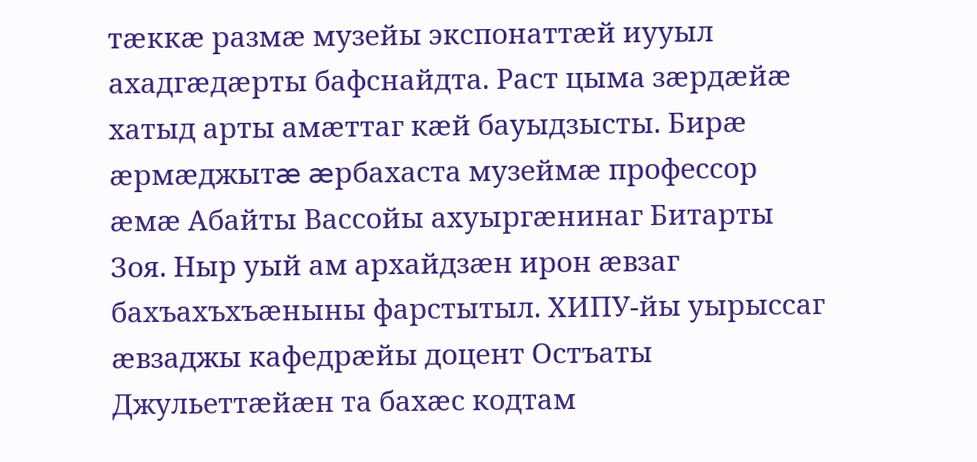тæккæ размæ музейы экспонаттæй иууыл ахадгæдæрты бафснайдта. Раст цыма зæрдæйæ хатыд арты амæттаг кæй бауыдзысты. Бирæ æрмæджытæ æрбахаста музеймæ профессор æмæ Абайты Вассойы ахуыргæнинаг Битарты Зоя. Ныр уый ам архайдзæн ирон æвзаг бахъахъхъæныны фарстытыл. ХИПУ-йы уырыссаг æвзаджы кафедрæйы доцент Остъаты Джульеттæйæн та бахæс кодтам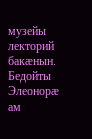музейы лекторий бакæнын. Бедойты Элеонорæ ам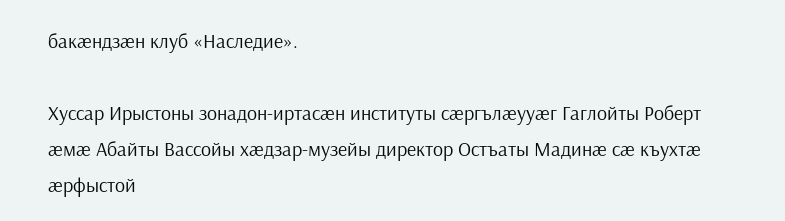бакæндзæн клуб «Наследие».

Хуссар Ирыстоны зонадон-иртасæн институты сæргълæууæг Гаглойты Роберт æмæ Абайты Вассойы хæдзар-музейы директор Остъаты Мадинæ сæ къухтæ æрфыстой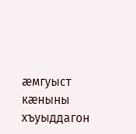æмгуыст кæныны хъуыддагон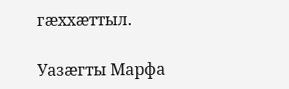гæххæттыл.

Уазæгты Марфа